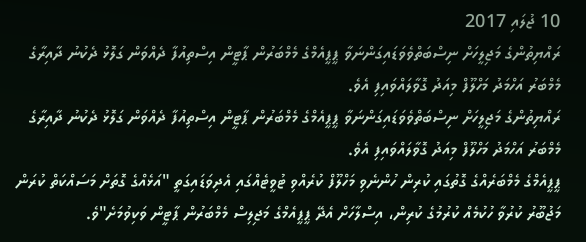10 ޖުލައި 2017
ރައްޔިތުންގެ މަޖިލީހަށް ނިސްބަތްވެވަޑައިގަންނަވާ ޕީޕީއެމްގެ މެމްބަރުން ޕާޓީން އިސްތިއުފާ ދެއްވަން ގަލޮޅު ދެކުނު ދާއިރާގެ މެމްބަރު އަހްމަދު މަހްލޫފް މިއަދު ގޮވާލައްވައިފި އެވެ.
ރައްޔިތުންގެ މަޖިލީހަށް ނިސްބަތްވެވަޑައިގަންނަވާ ޕީޕީއެމްގެ މެމްބަރުން ޕާޓީން އިސްތިއުފާ ދެއްވަން ގަލޮޅު ދެކުނު ދާއިރާގެ މެމްބަރު އަހްމަދު މަހްލޫފް މިއަދު ގޮވާލައްވައިފި އެވެ.
ޕީޕީއެމްގެ މެމްބަރެއްގެ ގޮތުގައި ކުރިން ހުންނެވި މަހްލޫފް ކުރެއްވި ޓުވީޓެއްގައި އެދިވަޑައިގަތީ "އަޅެއްގެ ގޮތަށް މަސައްކަތް ކުރަން މަޖުބޫރު ކުރުވާ ހުކުމެއް ކުރުމުގެ ކުރިން، އިސްލާހަށް އެދޭ ޕީޕީއެމްގެ މަޖިލިސް މެމްބަރުން ޕާޓީން ވަކިވުމަށެ"ވެ.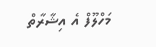މަހްލޫފް އެ އިޝާރާތް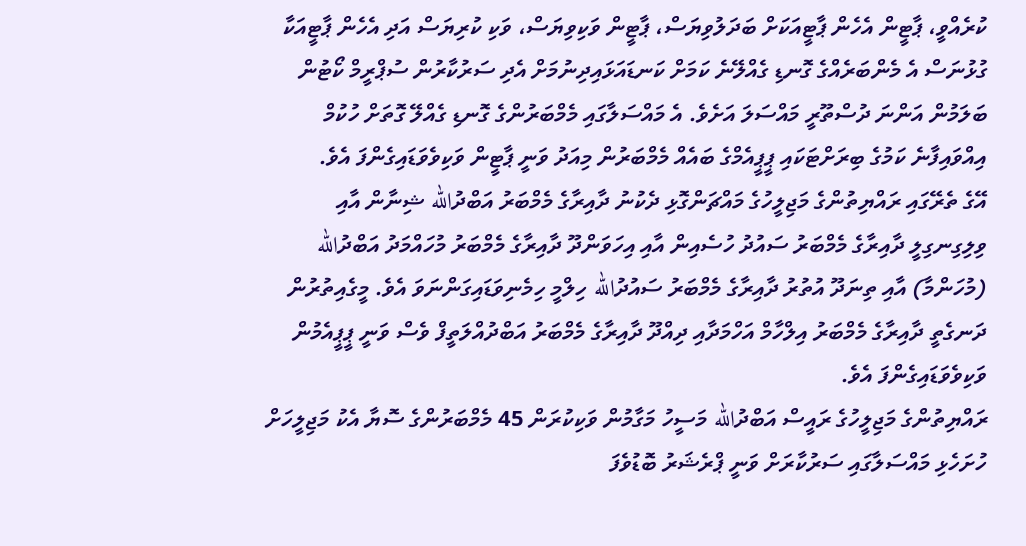ކުރެއްވީ، ޕާޓީން އެހެން ޕާޓީއަކަށް ބަދަލުވިޔަސް، ޕާޓީން ވަކިވިޔަސް، ވަކި ކުރިޔަސް އަދި އެހެން ޕާޓީއަކާ ގުޅުނަސް އެ މެންބަރެއްގެ ގޮނޑި ގެއްލޭނެ ކަމަށް ކަނޑައަޅައިދިނުމަށް އެދި ސަރުކާރުން ސުޕްރީމް ކޯޓުން ބަލަމުން އަންނަ ދުސްތޫރީ މައްސަލަ އަށެވެ. އެ މައްސަލާގައި މެމްބަރުންގެ ގޮނޑި ގެއްލޭ ގޮތަށް ހުކުމް އިއްވައިފާނެ ކަމުގެ ބިރަށްޓަކައި ޕީޕީއެމްގެ ބައެއް މެމްބަރުން މިއަދު ވަނީ ޕާޓީން ވަކިވެވަޑައިގެންފަ އެވެ.
އޭގެ ތެރޭގައި ރައްޔިތުންގެ މަޖިލީހުގެ މައްޗަންގޮޅި ދެކުނު ދާއިރާގެ މެމްބަރު އަބްދުالله ޝިނާން އާއި ވިލިގިނގިލީ ދާއިރާގެ މެމްބަރު ސައުދު ހުސެއިން އާއި އިހަވަންދޫ ދާއިރާގެ މެމްބަރު މުހައްމަދު އަބްދުالله (މުހަންމާ) އާއި ތިނަދޫ އުތުރު ދާއިރާގެ މެމްބަރު ސައުދުالله ހިލްމީ ހިމެނިވަޑައިގަންނަވަ އެވެ. މީގެއިތުރުން ދަނގެތީ ދާއިރާގެ މެމްބަރު އިލްހާމް އަހްމަދާއި ދިއްދޫ ދާއިރާގެ މެމްބަރު އަބްދުއްލަތީފް ވެސް ވަނީ ޕީޕީއެމުން ވަކިވެވަޑައިގެންފަ އެވެ.
ރައްޔިތުންގެ މަޖިލީހުގެ ރައީސް އަބްދުالله މަސީހު މަގާމުން ވަކިކުރަން 45 މެމްބަރުންގެ ސޮޔާ އެކު މަޖިލީހަށް ހުށަހެޅި މައްސަލާގައި ސަރުކާރަށް ވަނީ ޕްރެޝަރު ބޮޑުވެފަ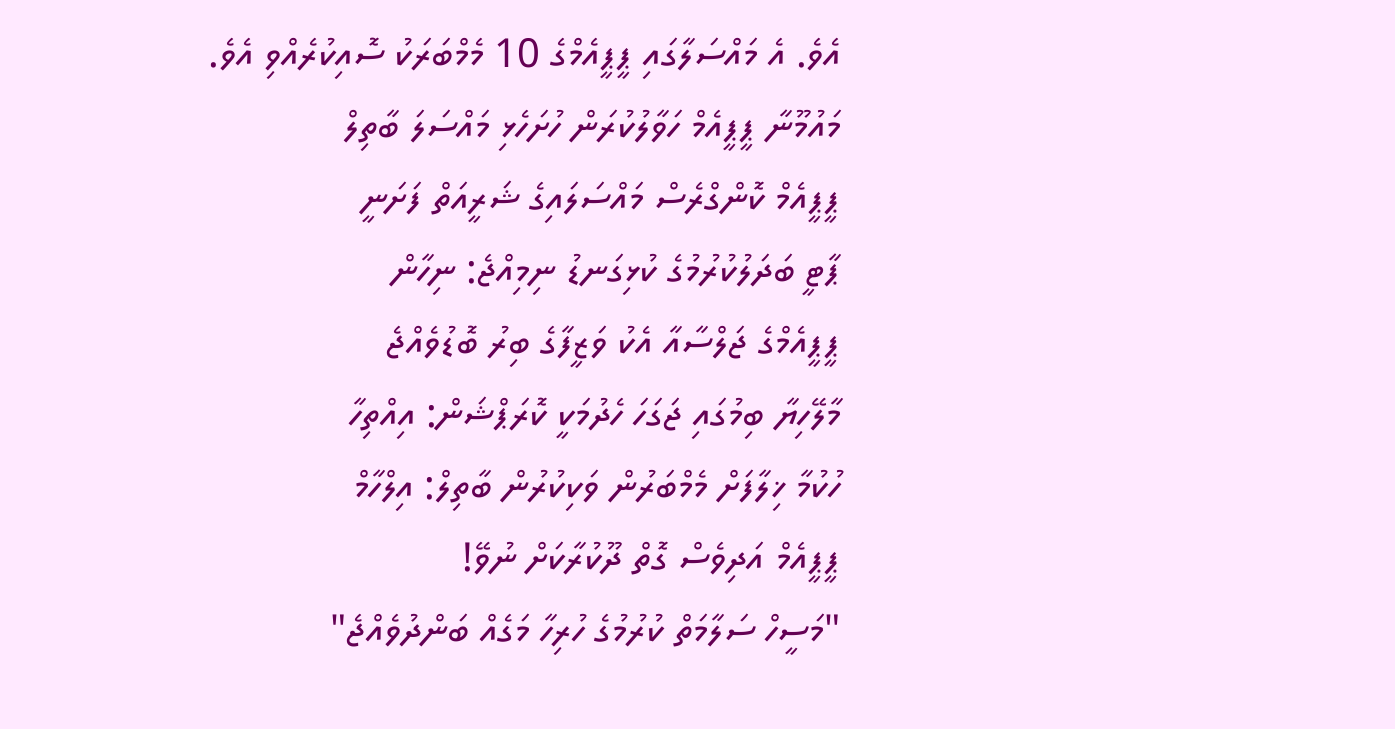އެވެ. އެ މައްސަލާގައި ޕީޕީއެމްގެ 10 މެމްބަރަކު ސޮއިކުރެއްވި އެވެ.
މައުމޫނާ ޕީޕީއެމް ހަވާލުކުރަން ހުށަހެޅި މައްސަލަ ބާތިލް
ޕީޕީއެމް ކޮންގްރެސް މައްސަލައިގެ ޝަރީއަތް ފަށަނީ
ޕާޓީ ބަދަލުކުރުމުގެ ކުޅިގަނޑު ނިމިއްޖެ: ނިހާން
ޕީޕީއެމްގެ ޖަލްސާއާ އެކު ވަޒީފާގެ ބިރު ބޮޑުވެއްޖެ
މާލޭހިޔާ ބިމުގައި ޖަގަހަ ހެދުމަކީ ކޮރަޕްޝަން: އިއްތިހާ
ހުކުމާ ޚިލާފަށް މެމްބަރުން ވަކިކުރުން ބާތިލް: އިލްހާމް
ޕީޕީއެމް އަދިވެސް ގޮތް ދޫކުރާކަށް ނުވޭ!
"މަސީހް ސަލާމަތް ކުރުމުގެ ހުރިހާ މަގެއް ބަންދުވެއްޖެ"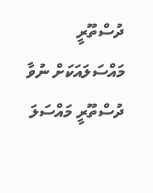ދުސްތޫރީ މައްސަލައަކަށް ނުވާ ދުސްތޫރީ މައްސަލަ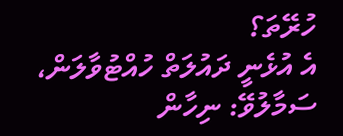ހުރޭތަ؟
އެ އުޅެނީ ދައުލަތް ހުއްޓުވާލަން، ސަމާލުވޭ: ނިހާން